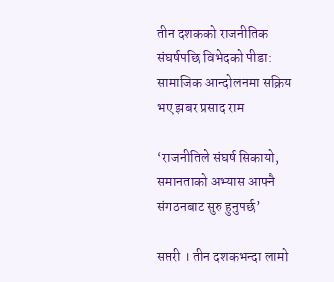तीन दशकको राजनीतिक संघर्षपछि विभेदको पीडा: सामाजिक आन्दोलनमा सक्रिय भए झबर प्रसाद राम

‘राजनीतिले संघर्ष सिकायो, समानताको अभ्यास आफ्नै संगठनबाट सुरु हुनुपर्छ’

सप्तरी । तीन दशकभन्दा लामो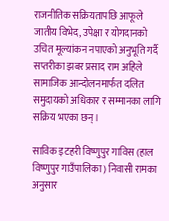राजनीतिक सक्रियतापछि आफूले जातीय विभेद, उपेक्षा र योगदानको उचित मूल्यांकन नपाएको अनुभूति गर्दै सप्तरीका झबर प्रसाद राम अहिले सामाजिक आन्दोलनमार्फत दलित समुदायको अधिकार र सम्मानका लागि सक्रिय भएका छन्।

साविक इटहरी विष्णुपुर गाविस (हाल विष्णुपुर गाउँपालिका) निवासी रामका अनुसार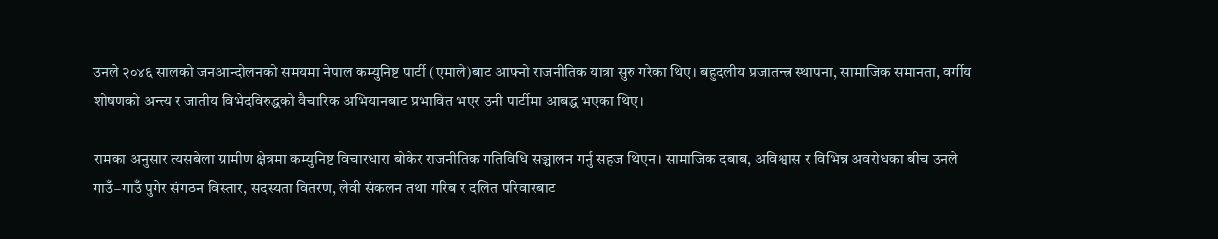उनले २०४६ सालको जनआन्दोलनको समयमा नेपाल कम्युनिष्ट पार्टी (एमाले)बाट आफ्नो राजनीतिक यात्रा सुरु गरेका थिए। बहुदलीय प्रजातन्त्र स्थापना, सामाजिक समानता, वर्गीय शोषणको अन्त्य र जातीय विभेदविरुद्धको वैचारिक अभियानबाट प्रभावित भएर उनी पार्टीमा आबद्ध भएका थिए।

रामका अनुसार त्यसबेला ग्रामीण क्षेत्रमा कम्युनिष्ट विचारधारा बोकेर राजनीतिक गतिविधि सञ्चालन गर्नु सहज थिएन। सामाजिक दबाब, अविश्वास र विभिन्न अवरोधका बीच उनले गाउँ–गाउँ पुगेर संगठन विस्तार, सदस्यता वितरण, लेवी संकलन तथा गरिब र दलित परिवारबाट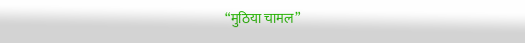“मुठिया चामल”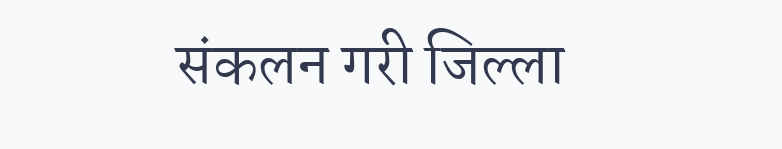संकलन गरी जिल्ला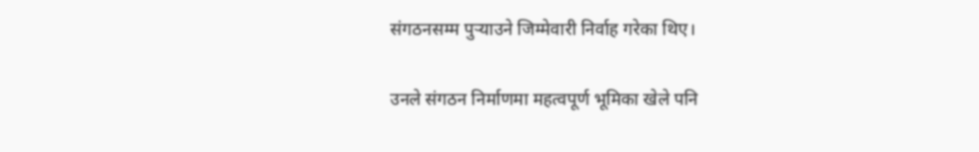संगठनसम्म पुर्‍याउने जिम्मेवारी निर्वाह गरेका थिए।

उनले संगठन निर्माणमा महत्वपूर्ण भूमिका खेले पनि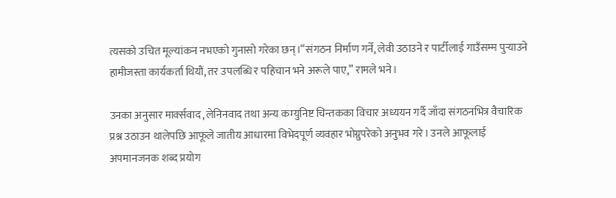त्यसको उचित मूल्यांकन नभएको गुनासो गरेका छन्।“संगठन निर्माण गर्ने, लेवी उठाउने र पार्टीलाई गाउँसम्म पुर्‍याउने हामीजस्ता कार्यकर्ता थियौं, तर उपलब्धि र पहिचान भने अरूले पाए,” रामले भने।

उनका अनुसार मार्क्सवाद, लेनिनवाद तथा अन्य कम्युनिष्ट चिन्तकका विचार अध्ययन गर्दै जाँदा संगठनभित्र वैचारिक प्रश्न उठाउन थालेपछि आफूले जातीय आधारमा विभेदपूर्ण व्यवहार भोग्नुपरेको अनुभव गरे। उनले आफूलाई अपमानजनक शब्द प्रयोग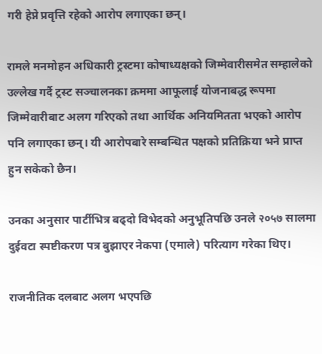गरी हेप्ने प्रवृत्ति रहेको आरोप लगाएका छन्।

रामले मनमोहन अधिकारी ट्रस्टमा कोषाध्यक्षको जिम्मेवारीसमेत सम्हालेको उल्लेख गर्दै ट्रस्ट सञ्चालनका क्रममा आफूलाई योजनाबद्ध रूपमा जिम्मेवारीबाट अलग गरिएको तथा आर्थिक अनियमितता भएको आरोप पनि लगाएका छन्। यी आरोपबारे सम्बन्धित पक्षको प्रतिक्रिया भने प्राप्त हुन सकेको छैन।

उनका अनुसार पार्टीभित्र बढ्दो विभेदको अनुभूतिपछि उनले २०५७ सालमा दुईवटा स्पष्टीकरण पत्र बुझाएर नेकपा (एमाले) परित्याग गरेका थिए।

राजनीतिक दलबाट अलग भएपछि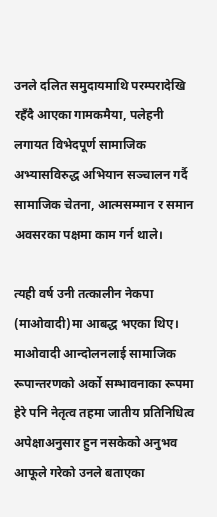उनले दलित समुदायमाथि परम्परादेखि रहँदै आएका गामकमैया, पलेहनी लगायत विभेदपूर्ण सामाजिक अभ्यासविरुद्ध अभियान सञ्चालन गर्दै सामाजिक चेतना, आत्मसम्मान र समान अवसरका पक्षमा काम गर्न थाले।

त्यही वर्ष उनी तत्कालीन नेकपा (माओवादी)मा आबद्ध भएका थिए। माओवादी आन्दोलनलाई सामाजिक रूपान्तरणको अर्को सम्भावनाका रूपमा हेरे पनि नेतृत्व तहमा जातीय प्रतिनिधित्व अपेक्षाअनुसार हुन नसकेको अनुभव आफूले गरेको उनले बताएका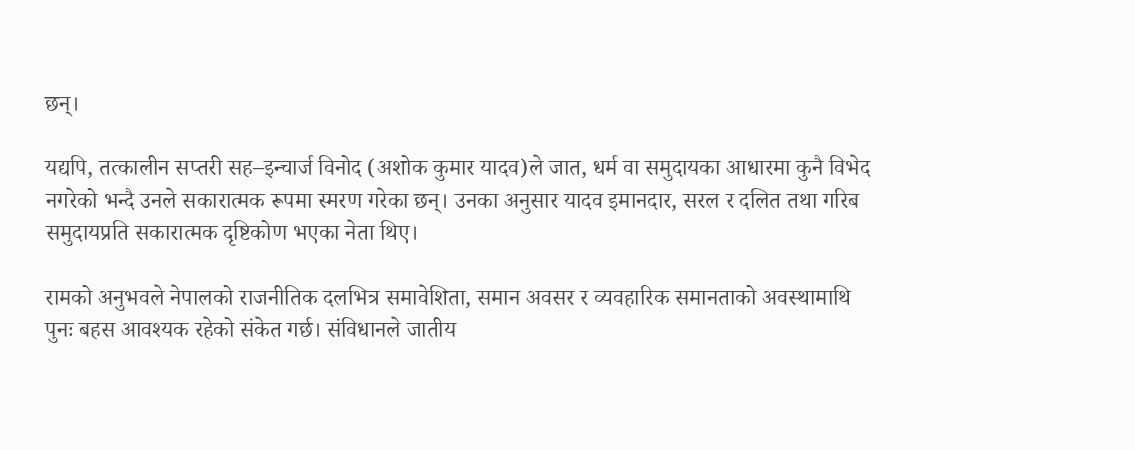छन्।

यद्यपि, तत्कालीन सप्तरी सह–इन्चार्ज विनोद (अशोक कुमार यादव)ले जात, धर्म वा समुदायका आधारमा कुनै विभेद नगरेको भन्दै उनले सकारात्मक रूपमा स्मरण गरेका छन्। उनका अनुसार यादव इमानदार, सरल र दलित तथा गरिब समुदायप्रति सकारात्मक दृष्टिकोण भएका नेता थिए।

रामको अनुभवले नेपालको राजनीतिक दलभित्र समावेशिता, समान अवसर र व्यवहारिक समानताको अवस्थामाथि पुनः बहस आवश्यक रहेको संकेत गर्छ। संविधानले जातीय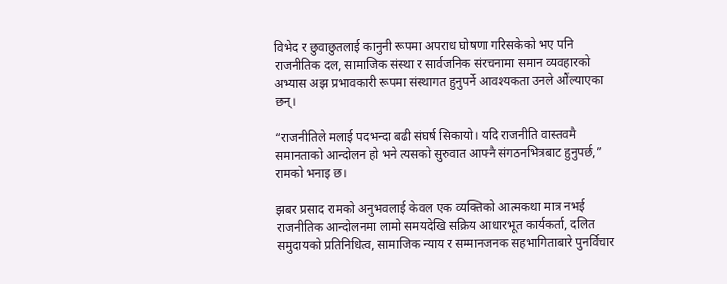विभेद र छुवाछुतलाई कानुनी रूपमा अपराध घोषणा गरिसकेको भए पनि राजनीतिक दल, सामाजिक संस्था र सार्वजनिक संरचनामा समान व्यवहारको अभ्यास अझ प्रभावकारी रूपमा संस्थागत हुनुपर्ने आवश्यकता उनले औंल्याएका छन्।

“राजनीतिले मलाई पदभन्दा बढी संघर्ष सिकायो। यदि राजनीति वास्तवमै समानताको आन्दोलन हो भने त्यसको सुरुवात आफ्नै संगठनभित्रबाट हुनुपर्छ,” रामको भनाइ छ।

झबर प्रसाद रामको अनुभवलाई केवल एक व्यक्तिको आत्मकथा मात्र नभई राजनीतिक आन्दोलनमा लामो समयदेखि सक्रिय आधारभूत कार्यकर्ता, दलित समुदायको प्रतिनिधित्व, सामाजिक न्याय र सम्मानजनक सहभागिताबारे पुनर्विचार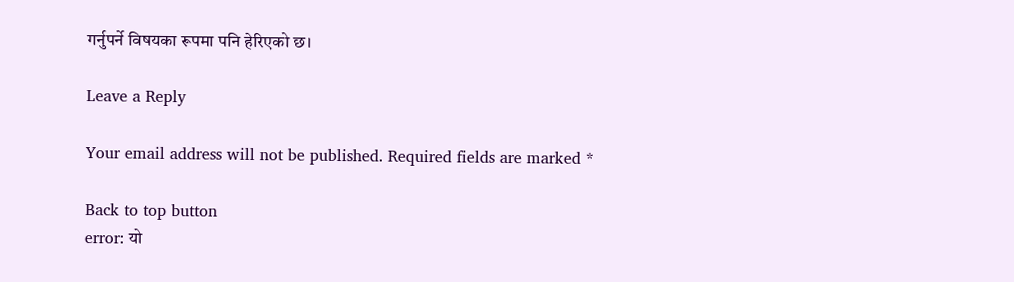गर्नुपर्ने विषयका रूपमा पनि हेरिएको छ।

Leave a Reply

Your email address will not be published. Required fields are marked *

Back to top button
error: यो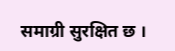समाग्री सुरक्षित छ ।